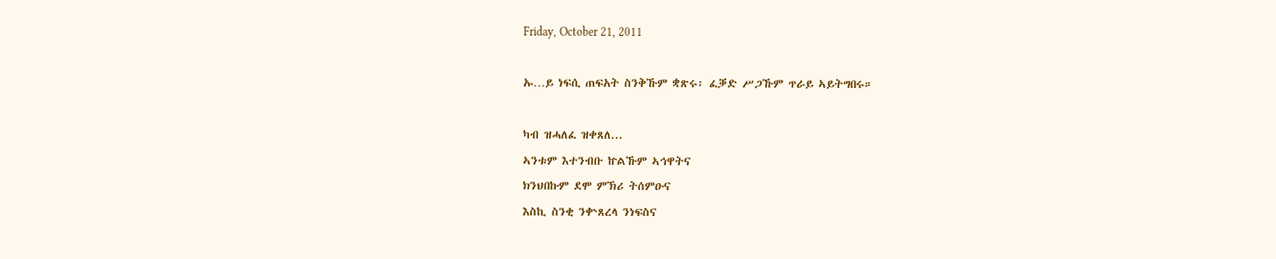Friday, October 21, 2011

ኡ…ይ ነፍሲ ጠፍአት ስንቅኹም ቋጽሩ፡ ፈቓድ ሥጋኹም ጥራይ ኣይትግበሩ።

ካብ ዝሓለፈ ዝቀጸለ...
ኣንቱም እተንብቡ ኵልኹም ኣኅዋትና
ክንህበኩም ደሞ ምኽሪ ትሰምዑና
እስኪ ስንቂ ንቍጸረላ ንነፍስና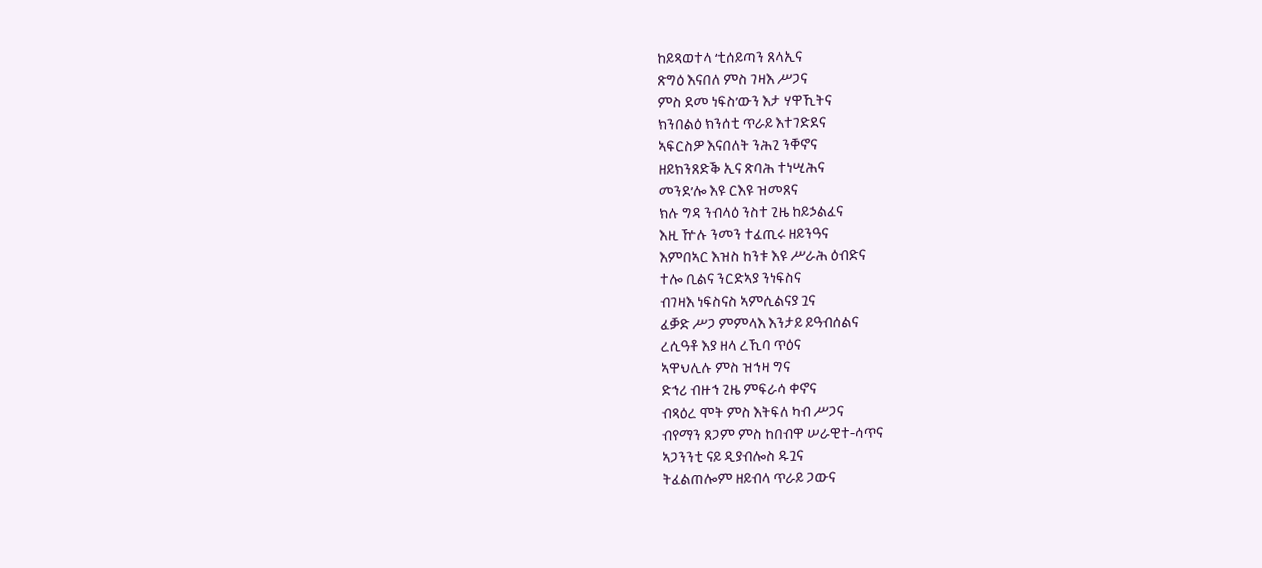ከይጻወተላ ‘ቲሰይጣን ጸላኢና
ጽግዕ እናበለ ምስ ገዛእ ሥጋና
ምስ ደመ ነፍስ’ውን እታ ሃዋኺትና
ክንበልዕ ክንሰቲ ጥራይ እተገድደና
ኣፍርስዎ እናበለት ንሕጊ ንቐኖና
ዘይክንጸድቕ ኢና ጽባሕ ተነሢሕና
መንደ’ሎ እዩ ርእዩ ዝመጸና
ክሉ ግዳ ንብላዕ ንስተ ጊዜ ከይኃልፈና
እዚ ዅሉ ንመን ተፈጢሩ ዘይንዓና
እምበኣር እዝስ ከንቱ እዩ ሥራሕ ዕብድና
ተሎ ቢልና ንርድኣያ ንነፍስና
ብገዛእ ነፍስናስ ኣምሲልናያ ጓና
ፈቓድ ሥጋ ምምላእ እንታይ ይዓብሰልና
ረሲዓቶ እያ ዘላ ረኺባ ጥዕና
ኣዋህሊሉ ምስ ዝኅዛ ግና
ድኅሪ ብዙኅ ጊዜ ምፍራሳ ቀኖና
ብጻዕረ ሞት ምስ እትፍለ ካብ ሥጋና
ብየማን ጸጋም ምስ ከበብዋ ሠራዊተ-ሳጥና
ኣጋንንቲ ናይ ዲያብሎስ ዱጓና
ትፈልጠሎም ዘይብላ ጥራይ ጋውና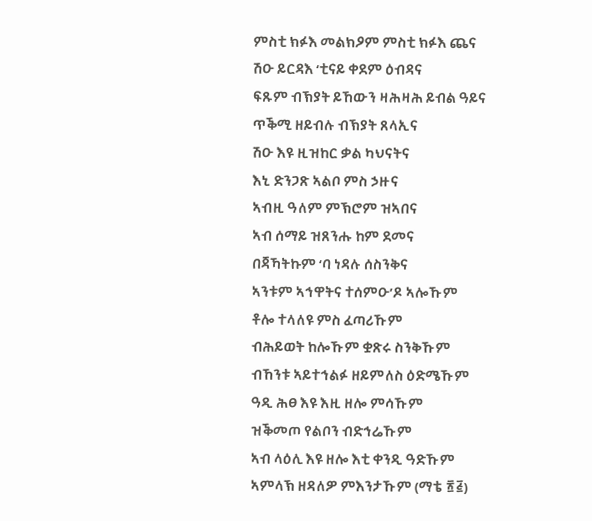ምስቲ ክፉእ መልክዖም ምስቲ ክፉእ ጨና
ሽዑ ይርዳእ ‘ቲናይ ቀደም ዕብዳና
ፍጹም ብኽያት ይኸውን ዛሕዛሕ ይብል ዓይና
ጥቕሚ ዘይብሉ ብኽያት ጸላኢና
ሽዑ እዩ ዚዝከር ቃል ካህናትና
እኒ ድንጋጽ ኣልቦ ምስ ኃዙና
ኣብዚ ዓለም ምኽሮም ዝኣበና
ኣብ ሰማይ ዝጸንሑ ከም ደመና
በጃኻትኩም ‘ባ ነዳሉ ሰስንቅና
ኣንቱም ኣኅዋትና ተሰምዑ’ዶ ኣሎኹም
ቶሎ ተላለዩ ምስ ፈጣሪኹም
ብሕይወት ከሎኹም ቋጽሩ ስንቅኹም
ብኸንቱ ኣይተኅልፉ ዘይምለስ ዕድሜኹም
ዓዲ ሕፀ እዩ እዚ ዘሎ ምሳኹም
ዝቕመጦ የልቦን ብድኅሬኹም
ኣብ ላዕሊ እዩ ዘሎ እቲ ቀንዲ ዓድኹም
ኣምላኽ ዘዳለዎ ምእንታኹም (ማቴ ፳፭)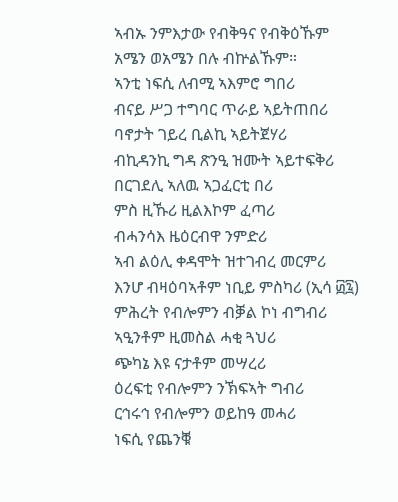ኣብኡ ንምእታው የብቅዓና የብቅዕኹም
አሜን ወአሜን በሉ ብኵልኹም።
ኣንቲ ነፍሲ ለብሚ ኣእምሮ ግበሪ
ብናይ ሥጋ ተግባር ጥራይ ኣይትጠበሪ
ባኖታት ገይረ ቢልኪ ኣይትጀሃሪ
ብኪዳንኪ ግዳ ጽንዒ ዝሙት ኣይተፍቅሪ
በርገደሊ ኣለዉ ኣጋፈርቲ በሪ
ምስ ዚኹሪ ዚልእኮም ፈጣሪ
ብሓንሳእ ዜዕርብዋ ንምድሪ
ኣብ ልዕሊ ቀዳሞት ዝተገብረ መርምሪ
እንሆ ብዛዕባኣቶም ነቢይ ምስካሪ (ኢሳ ፴፯)
ምሕረት የብሎምን ብቓል ኮነ ብግብሪ
ኣዒንቶም ዚመስል ሓቂ ጓህሪ
ጭካኔ እዩ ናታቶም መሣረሪ
ዕረፍቲ የብሎምን ንኽፍኣት ግብሪ
ርኅሩኅ የብሎምን ወይከዓ መሓሪ
ነፍሲ የጨንቑ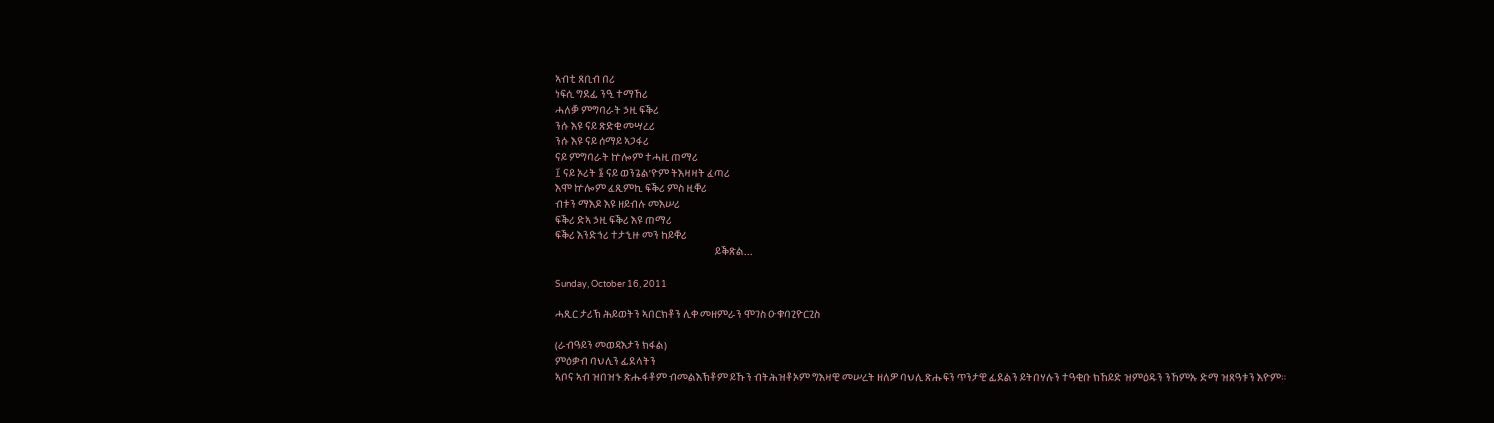ኣብቲ ጸቢብ በሪ
ነፍሲ ግደፊ ንዒ ተማኸሪ
ሓለቓ ምግባራት ኃዚ ፍቕሪ
ንሱ እዩ ናይ ጽድቂ መሣረሪ
ንሱ እዩ ናይ ሰማይ ኣጋፋሪ
ናይ ምግባራት ኵሎም ተሓዚ ጠማሪ
፲ ናይ ኦሪት ፮ ናይ ወንጌል’ዮም ትእዛዛት ፈጣሪ
እሞ ኵሎም ፈጺምኪ ፍቕሪ ምስ ዚቐሪ
ብቱን ማእዶ እዩ ዘይብሉ መእሠሪ
ፍቕሪ ድኣ ኃዚ ፍቕሪ እዩ ጠማሪ
ፍቕሪ እንድኅሪ ተታኂዙ መን ከይቐሪ
                                                                                ይቕጽል...

Sunday, October 16, 2011

ሓጺር ታሪኽ ሕይወትን ኣበርክቶን ሊቀ መዘምራን ሞገስ ዑቁባጊዮርጊስ

(ራብዓይን መወዳእታን ክፋል)
ምዕቃብ ባህሊን ፊደላትን
ኣቦና ኣብ ዝበዝኁ ጽሑፋቶም ብመልእኽቶም ይኹን ብትሕዝቶኦም ግእዛዊ መሠረት ዘለዎ ባህሊ ጽሑፍን ጥንታዊ ፊደልን ይትበሃሉን ተዓቂቡ ክኸይድ ዝምዕዱን ንኸምኡ ድማ ዝጸዓቱን እዮም።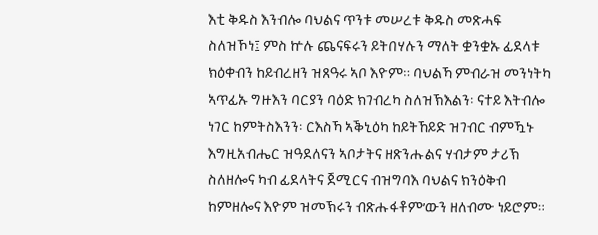እቲ ቅዱስ እንብሎ ባህልና ጥንቱ መሠረቱ ቅዱስ መጽሓፍ ስለዝኾነ፤ ምስ ኵሉ ጨናፍሩን ይትበሃሉን ማለት ቋንቋኡ ፊደላቱ ክዕቀብን ከይብረዘን ዝጸዓሩ ኣቦ እዮም። ባህልኻ ምብራዝ መንነትካ ኣጥፊኡ ግዙእን ባርያን ባዕድ ክገብረካ ስለዝኽእልን፡ ናተይ እትብሎ ነገር ከምትስእንን፡ ርእስኻ ኣቕኒዕካ ከይትኸይድ ዝገብር ብምዃኑ እግዚአብሔር ዝዓደለናን ኣቦታትና ዘጽንሑልና ሃብታም ታሪኽ ስለዘሎና ካብ ፊደላትና ጀሚርና ብዝግባእ ባህልና ክንዕቅብ ከምዘሎና እዮም ዝመኽሩን ብጽሑፋቶም’ውን ዘለብሙ ነይሮም።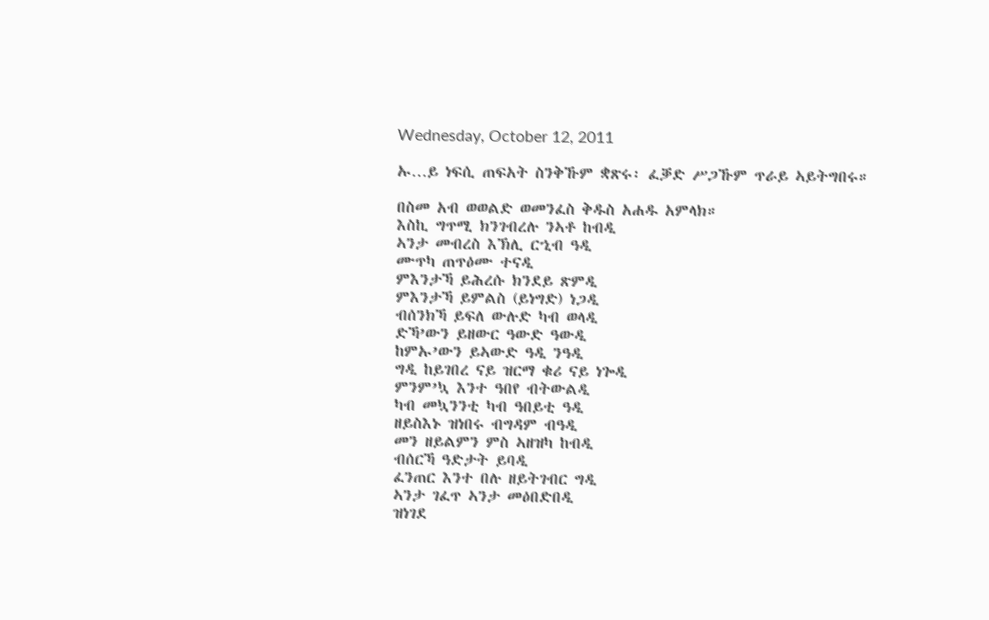Wednesday, October 12, 2011

ኡ…ይ ነፍሲ ጠፍአት ስንቅኹም ቋጽሩ፡ ፈቓድ ሥጋኹም ጥራይ ኣይትግበሩ።

በስመ አብ ወወልድ ወመንፈስ ቅዱስ አሐዱ አምላክ።
እስኪ ግጥሚ ክንገብረሉ ንኣቶ ከብዲ
ኣንታ መብረስ እኽሊ ርኂብ ዓዲ
ሙጥካ ጠጥዕሙ ተናዲ
ምእንታኻ ይሕረሱ ክንደይ ጽምዲ
ምእንታኻ ይምልስ (ይነግድ) ነጋዲ
ብሰንክኻ ይፍለ ውሉድ ካብ ወላዲ
ድኻ’ውን ይዘውር ዓውድ ዓውዲ
ከምኡ’ውን ይኣውድ ዓዲ ንዓዲ
ግዲ ከይገበረ ናይ ዝርማ ቁሪ ናይ ነጐዲ
ምንም’ኳ እንተ ዓበየ ብትውልዲ
ካብ መኳንንቲ ካብ ዓበይቲ ዓዲ
ዘይስእኑ ዝነበሩ ብግዳም ብዓዲ
መን ዘይልምን ምስ ኣዘዝካ ከብዲ
ብሰርኻ ዓድታት ይባዲ
ፈንጠር እንተ በሉ ዘይትገብር ግዲ
ኣንታ ገፈጥ ኣንታ መዕበድበዲ
ዝነገደ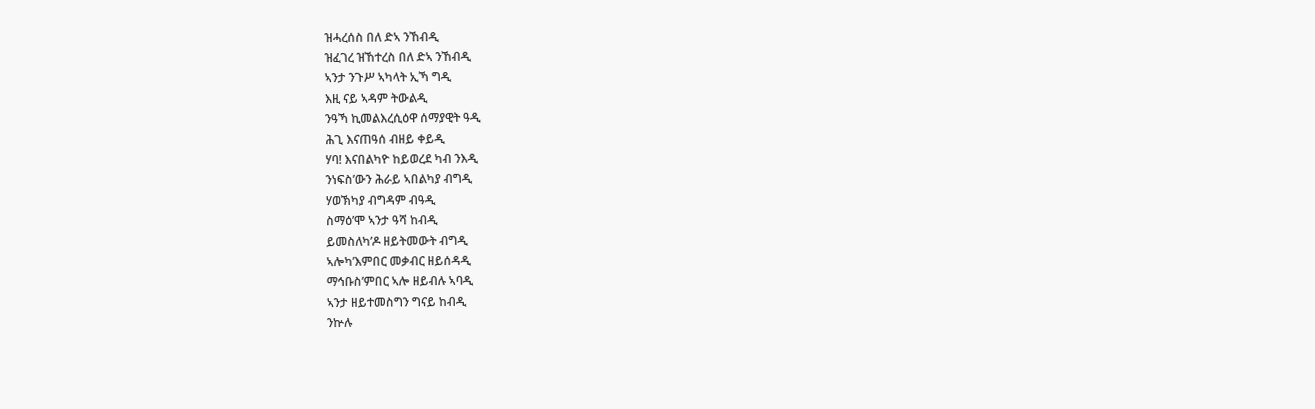ዝሓረሰስ በለ ድኣ ንኸብዲ
ዝፈገረ ዝኸተረስ በለ ድኣ ንኸብዲ
ኣንታ ንጉሥ ኣካላት ኢኻ ግዲ
እዚ ናይ ኣዳም ትውልዲ
ንዓኻ ኪመልእረሲዕዋ ሰማያዊት ዓዲ
ሕጊ እናጠዓሰ ብዘይ ቀይዲ
ሃባ! እናበልካዮ ከይወረደ ካብ ንእዲ
ንነፍስ’ውን ሕራይ ኣበልካያ ብግዲ
ሃወኽካያ ብግዳም ብዓዲ
ስማዕ’ሞ ኣንታ ዓሻ ከብዲ
ይመስለካ’ዶ ዘይትመውት ብግዲ
ኣሎካ’እምበር መቃብር ዘይሰዳዲ
ማኅቡስ’ምበር ኣሎ ዘይብሉ ኣባዲ
ኣንታ ዘይተመስግን ግናይ ከብዲ
ንኵሉ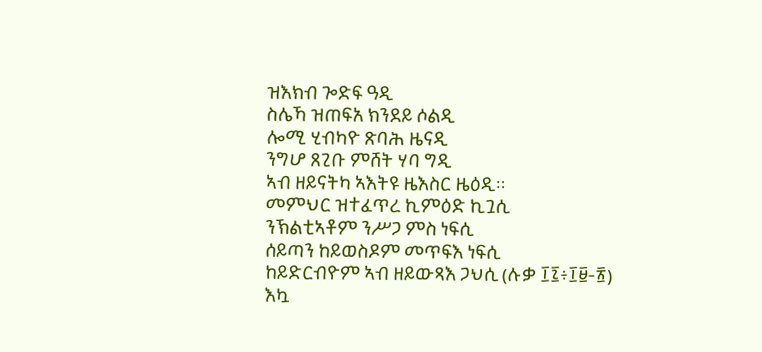ዝእክብ ጐድፍ ዓዲ
ስሌኻ ዝጠፍአ ክንደይ ሶልዲ
ሎሚ ሂብካዮ ጽባሕ ዜናዲ
ንግሆ ጸጊቡ ምሸት ሃባ ግዲ
ኣብ ዘይናትካ ኣእትዩ ዜእስር ዜዕዲ።
መምህር ዝተፈጥረ ኪምዕድ ኪጓሲ
ንኽልቲኣቶም ንሥጋ ምስ ነፍሲ
ሰይጣን ከይወስዶም መጥፍእ ነፍሲ
ከይድርብዮም ኣብ ዘይውጻእ ጋህሲ (ሉቃ ፲፯፥፲፱-፳)
እኳ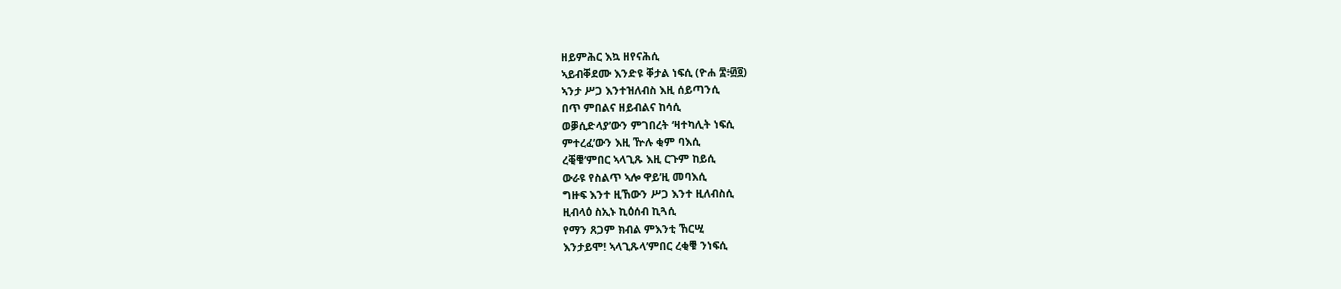ዘይምሕር እኳ ዘየናሕሲ
ኣይብቐደሙ እንድዩ ቐታል ነፍሲ (ዮሐ ፰፥፴፬)
ኣንታ ሥጋ እንተዝለብስ እዚ ሰይጣንሲ
በጥ ምበልና ዘይብልና ከሳሲ
ወቓሲድላያ’ውን ምገበረት ‘ዛተካሊት ነፍሲ
ምተረፈ’ውን እዚ ዅሉ ቂም ባእሲ
ረቒቑ’ምበር ኣላጊጹ እዚ ርጉም ከይሲ
ውራዩ የስልጥ ኣሎ ዋይ’ዚ መባእሲ
ግዙፍ እንተ ዚኸውን ሥጋ እንተ ዚለብስሲ
ዚብላዕ ስኢኑ ኪዕሰብ ኪጓሲ
የማን ጸጋም ክብል ምእንቲ ኸርሢ
እንታይሞ! ኣላጊጹላ’ምበር ረቂቑ ንነፍሲ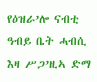የዕዝራ’ሎ ናብቲ ዓብይ ቤት ሓብሲ
እዛ ሥጋ’ዚኣ ድማ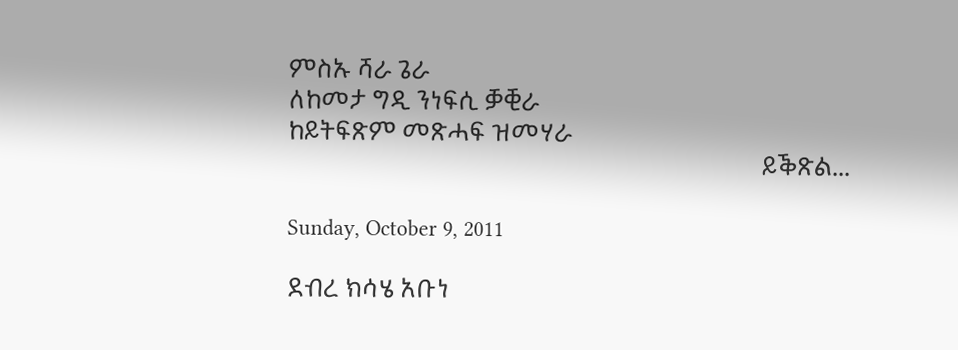ምስኡ ሻራ ጌራ
ለከመታ ግዲ ንነፍሲ ቓቒራ
ከይትፍጽም መጽሓፍ ዝመሃራ
                                                                               ይቕጽል...

Sunday, October 9, 2011

ደብረ ክሳሄ አቡነ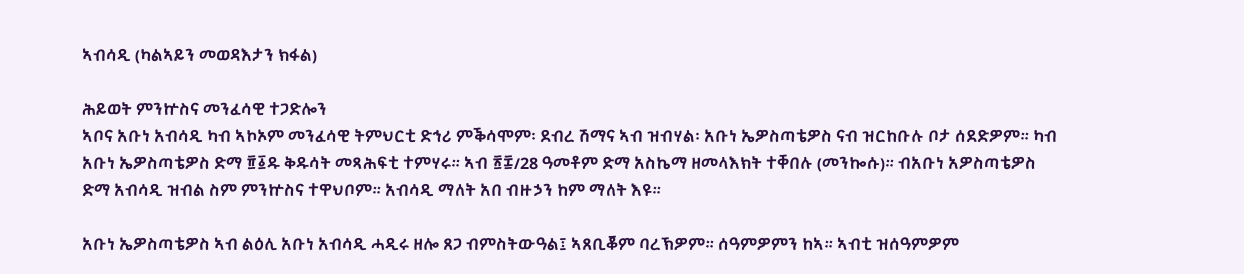ኣብሳዲ (ካልኣይን መወዳእታን ክፋል)

ሕይወት ምንኵስና መንፈሳዊ ተጋድሎን
ኣቦና አቡነ አብሳዲ ካብ ኣኮኦም መንፈሳዊ ትምህርቲ ድኅሪ ምቕሳሞም፡ ደብረ ሽማና ኣብ ዝብሃል፡ አቡነ ኤዎስጣቴዎስ ናብ ዝርከቡሉ ቦታ ሰደድዎም። ካብ አቡነ ኤዎስጣቴዎስ ድማ ፹፩ዱ ቅዱሳት መጻሕፍቲ ተምሃሩ። ኣብ ፳፰/28 ዓመቶም ድማ አስኬማ ዘመላእክት ተቐበሉ (መንኰሱ)። ብአቡነ አዎስጣቴዎስ ድማ አብሳዲ ዝብል ስም ምንኵስና ተዋህቦም። አብሳዲ ማለት አበ ብዙኃን ከም ማለት እዩ።

አቡነ ኤዎስጣቴዎስ ኣብ ልዕሊ አቡነ አብሳዲ ሓዲሩ ዘሎ ጸጋ ብምስትውዓል፤ ኣጸቢቖም ባረኽዎም። ሰዓምዎምን ከኣ። ኣብቲ ዝሰዓምዎም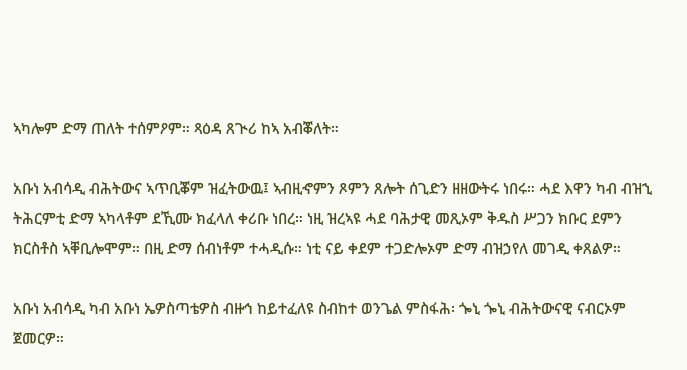ኣካሎም ድማ ጠለት ተሰምዖም። ጻዕዳ ጸጒሪ ከኣ አብቖለት።

አቡነ አብሳዲ ብሕትውና ኣጥቢቖም ዝፈትውዉ፤ ኣብዚኆምን ጾምን ጸሎት ሰጊድን ዘዘውትሩ ነበሩ። ሓደ እዋን ካብ ብዝኂ ትሕርምቲ ድማ ኣካላቶም ደኺሙ ክፈላለ ቀሪቡ ነበረ። ነዚ ዝረኣዩ ሓደ ባሕታዊ መጺኦም ቅዱስ ሥጋን ክቡር ደምን ክርስቶስ ኣቐቢሎሞም። በዚ ድማ ሰብነቶም ተሓዲሱ። ነቲ ናይ ቀደም ተጋድሎኦም ድማ ብዝኃየለ መገዲ ቀጸልዎ።

አቡነ አብሳዲ ካብ አቡነ ኤዎስጣቴዎስ ብዙኅ ከይተፈለዩ ስብከተ ወንጌል ምስፋሕ፡ ጐኒ ጐኒ ብሕትውናዊ ናብርኦም ጀመርዎ።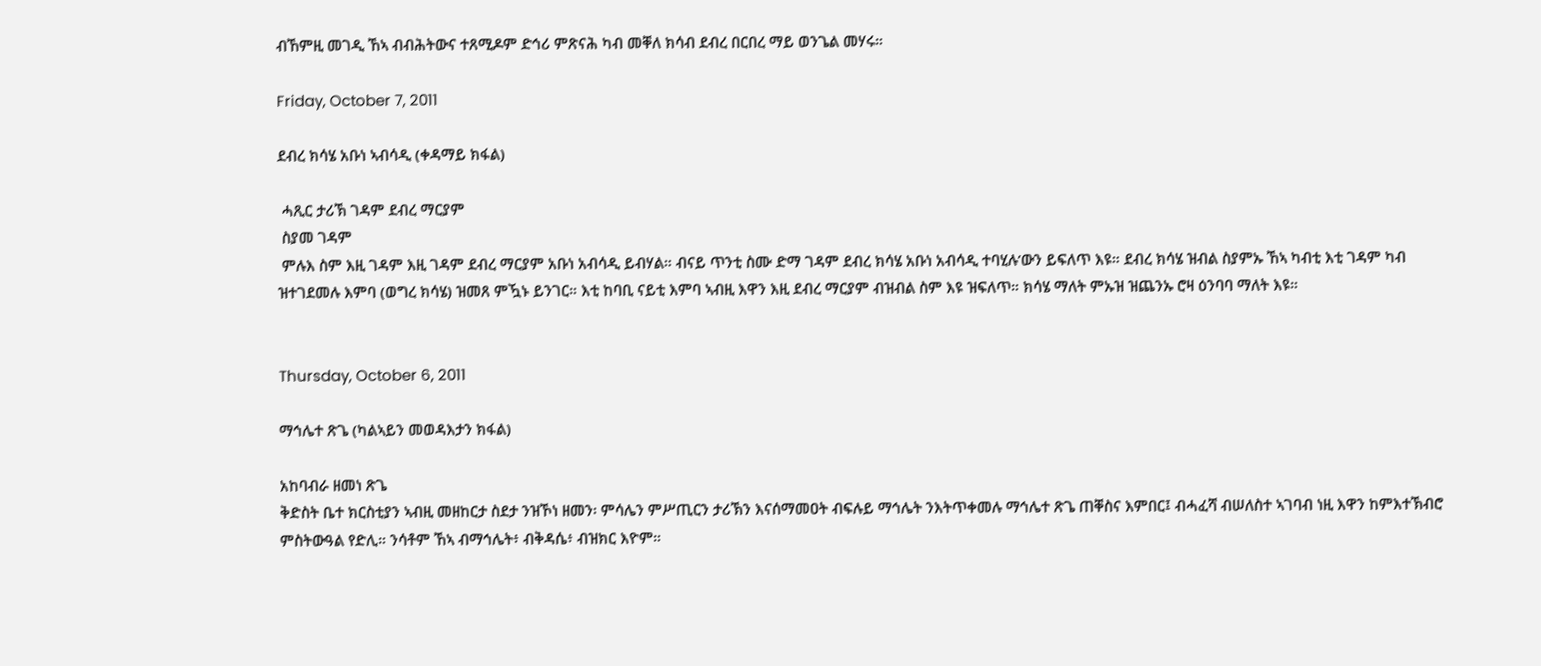ብኸምዚ መገዲ ኸኣ ብብሕትውና ተጸሚዶም ድኅሪ ምጽናሕ ካብ መቐለ ክሳብ ደብረ በርበረ ማይ ወንጌል መሃሩ።

Friday, October 7, 2011

ደብረ ክሳሄ አቡነ ኣብሳዲ (ቀዳማይ ክፋል)

 ሓጺር ታሪኽ ገዳም ደብረ ማርያም
 ስያመ ገዳም
 ምሉእ ስም እዚ ገዳም እዚ ገዳም ደብረ ማርያም አቡነ አብሳዲ ይብሃል። ብናይ ጥንቲ ስሙ ድማ ገዳም ደብረ ክሳሄ አቡነ አብሳዲ ተባሂሉ’ውን ይፍለጥ እዩ። ደብረ ክሳሄ ዝብል ስያምኡ ኸኣ ካብቲ እቲ ገዳም ካብ ዝተገደመሉ እምባ (ወግረ ክሳሄ) ዝመጸ ምዃኑ ይንገር። እቲ ከባቢ ናይቲ እምባ ኣብዚ እዋን እዚ ደብረ ማርያም ብዝብል ስም እዩ ዝፍለጥ። ክሳሄ ማለት ምኡዝ ዝጨንኡ ሮዛ ዕንባባ ማለት እዩ።


Thursday, October 6, 2011

ማኅሌተ ጽጌ (ካልኣይን መወዳእታን ክፋል)

አከባብራ ዘመነ ጽጌ
ቅድስት ቤተ ክርስቲያን ኣብዚ መዘከርታ ስደታ ንዝኾነ ዘመን፡ ምሳሌን ምሥጢርን ታሪኽን እናሰማመዐት ብፍሉይ ማኅሌት ንእትጥቀመሉ ማኅሌተ ጽጌ ጠቐስና እምበር፤ ብሓፈሻ ብሠለስተ ኣገባብ ነዚ እዋን ከምእተኽብሮ ምስትውዓል የድሊ። ንሳቶም ኸኣ ብማኅሌት፥ ብቅዳሴ፥ ብዝክር እዮም።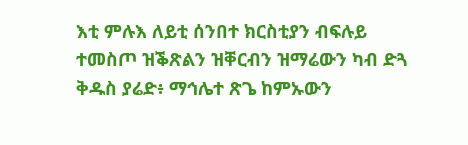እቲ ምሉእ ለይቲ ሰንበተ ክርስቲያን ብፍሉይ ተመስጦ ዝቕጽልን ዝቐርብን ዝማሬውን ካብ ድጓ ቅዱስ ያሬድ፥ ማኅሌተ ጽጌ ከምኡውን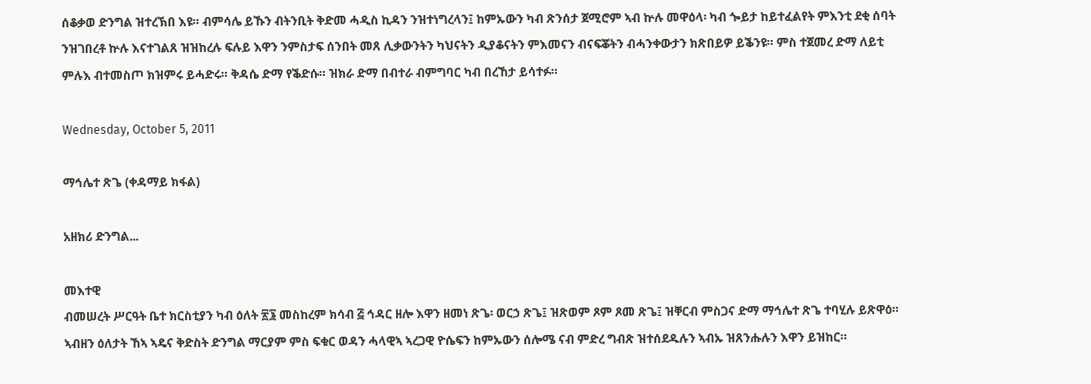ሰቆቃወ ድንግል ዝተረኽበ እዩ። ብምሳሌ ይኹን ብትንቢት ቅድመ ሓዲስ ኪዳን ንዝተነግረላን፤ ከምኡውን ካብ ጽንሰታ ጀሚሮም ኣብ ኵሉ መዋዕላ፡ ካብ ጐይታ ከይተፈልየት ምእንቲ ደቂ ሰባት ንዝገበረቶ ኵሉ እናተገልጸ ዝዝከረሉ ፍሉይ እዋን ንምስታፍ ሰንበት መጸ ሊቃውንትን ካህናትን ዲያቆናትን ምእመናን ብናፍቖትን ብሓንቀውታን ክጽበይዎ ይቕንዩ። ምስ ተጀመረ ድማ ለይቲ ምሉእ ብተመስጦ ክዝምሩ ይሓድሩ። ቅዳሴ ድማ የቕድሱ። ዝክራ ድማ በብተራ ብምግባር ካብ በረኸታ ይሳተፉ።

Wednesday, October 5, 2011

ማኅሌተ ጽጌ (ቀዳማይ ክፋል)

አዘክሪ ድንግል...

መእተዊ
ብመሠረት ሥርዓት ቤተ ክርስቲያን ካብ ዕለት ፳፮ መስከረም ክሳብ ፭ ኅዳር ዘሎ እዋን ዘመነ ጽጌ፡ ወርኃ ጽጌ፤ ዝጽወም ጾም ጾመ ጽጌ፤ ዝቐርብ ምስጋና ድማ ማኅሌተ ጽጌ ተባሂሉ ይጽዋዕ። ኣብዘን ዕለታት ኸኣ ኣዴና ቅድስት ድንግል ማርያም ምስ ፍቁር ወዳን ሓላዊኣ ኣረጋዊ ዮሴፍን ከምኡውን ሰሎሜ ናብ ምድረ ግብጽ ዝተሰደዱሉን ኣብኡ ዝጸንሑሉን እዋን ይዝከር።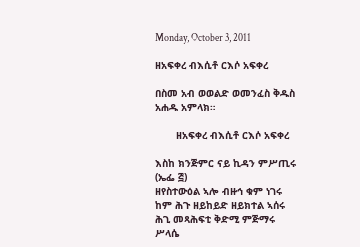Monday, October 3, 2011

ዘአፍቀረ ብእሲቶ ርእሶ አፍቀረ

በስመ አብ ወወልድ ወመንፈስ ቅዱስ አሐዱ አምላክ።

       ዘአፍቀረ ብእሲቶ ርእሶ አፍቀረ

እስከ ክንጅምር ናይ ኪዳን ምሥጢሩ (ኤፌ ፭)
ዘየስተውዕል ኣሎ ብዙኅ ቁም ነገሩ
ከም ሕጉ ዘይከይድ ዘይክተል ኣሰሩ
ሕጊ መጻሕፍቲ ቅድሚ ምጅማሩ
ሥላሴ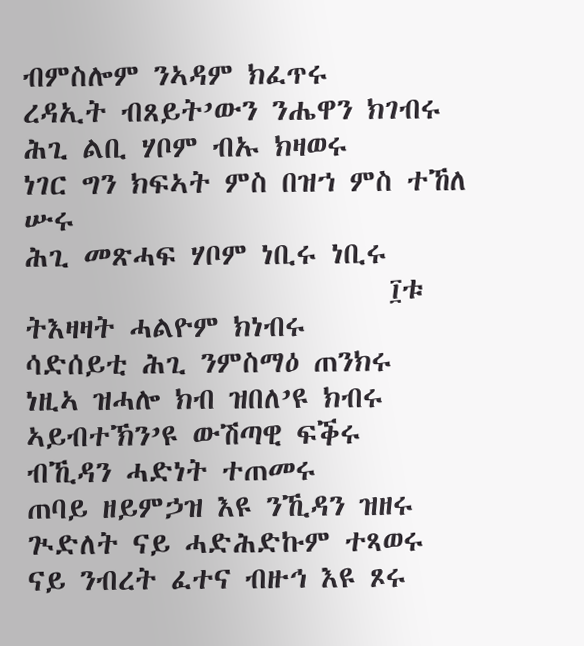ብምስሎም ንኣዳም ክፈጥሩ
ረዳኢት ብጸይት’ውን ንሔዋን ክገብሩ
ሕጊ ልቢ ሃቦም ብኡ ክዛወሩ
ነገር ግን ክፍኣት ምስ በዝኀ ምስ ተኸለ ሡሩ
ሕጊ መጽሓፍ ሃቦም ነቢሩ ነቢሩ
                          ፲ቱ ትእዛዛት ሓልዮም ክነብሩ
ሳድሰይቲ ሕጊ ንምስማዕ ጠንክሩ
ነዚኣ ዝሓሎ ክብ ዝበለ’ዩ ክብሩ
ኣይብተኽን’ዩ ውሽጣዊ ፍቕሩ
ብኺዳን ሓድነት ተጠመሩ
ጠባይ ዘይምኃዝ እዩ ንኺዳን ዝዘሩ
ጒድለት ናይ ሓድሕድኩም ተጻወሩ
ናይ ንብረት ፈተና ብዙኅ እዩ ጾሩ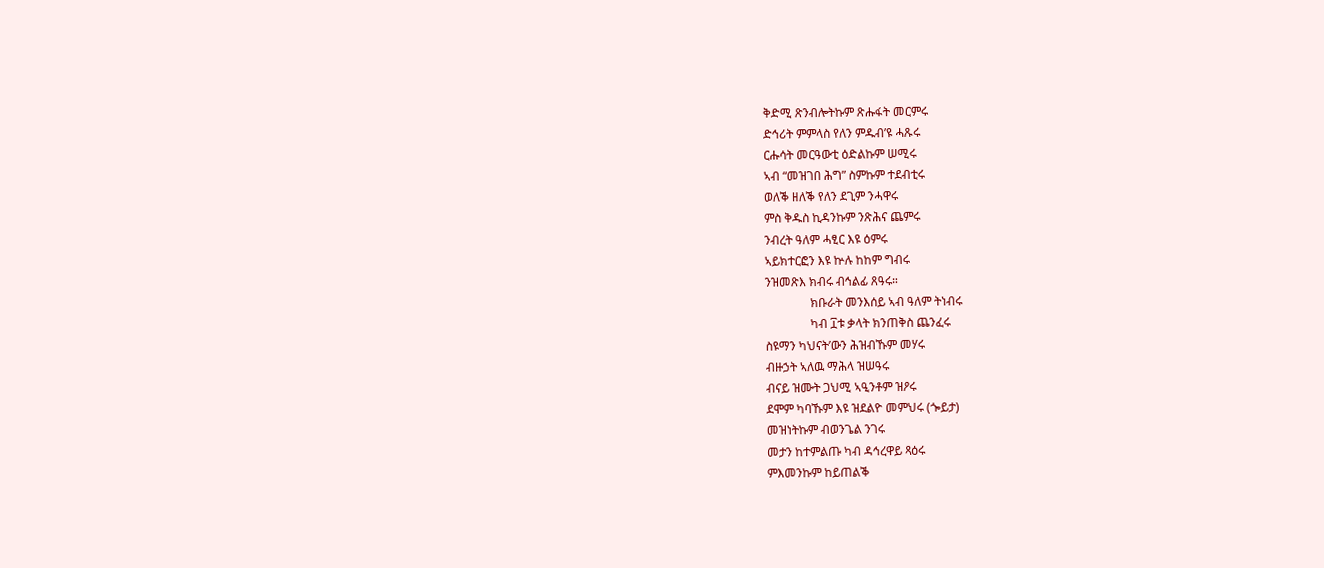ቅድሚ ጽንብሎትኩም ጽሑፋት መርምሩ
ድኅሪት ምምላስ የለን ምዱብ’ዩ ሓጹሩ
ርሑሳት መርዓውቲ ዕድልኩም ሠሚሩ
ኣብ “መዝገበ ሕግ” ስምኩም ተደብቲሩ
ወለቕ ዘለቕ የለን ደጊም ንሓዋሩ
ምስ ቅዱስ ኪዳንኩም ንጽሕና ጨምሩ
ንብረት ዓለም ሓፂር እዩ ዕምሩ
ኣይክተርፎን እዩ ኵሉ ከከም ግብሩ
ንዝመጽእ ክብሩ ብኅልፊ ጸዓሩ።
               ክቡራት መንእሰይ ኣብ ዓለም ትነብሩ
               ካብ ፲ቱ ቃላት ክንጠቅስ ጨንፈሩ
ስዩማን ካህናት’ውን ሕዝብኹም መሃሩ
ብዙኃት ኣለዉ ማሕላ ዝሠዓሩ
ብናይ ዝሙት ጋህሚ ኣዒንቶም ዝዖሩ
ደሞም ካባኹም እዩ ዝደልዮ መምህሩ (ጐይታ)
መዝነትኩም ብወንጌል ንገሩ
መታን ከተምልጡ ካብ ዳኅረዋይ ጻዕሩ
ምእመንኩም ከይጠልቕ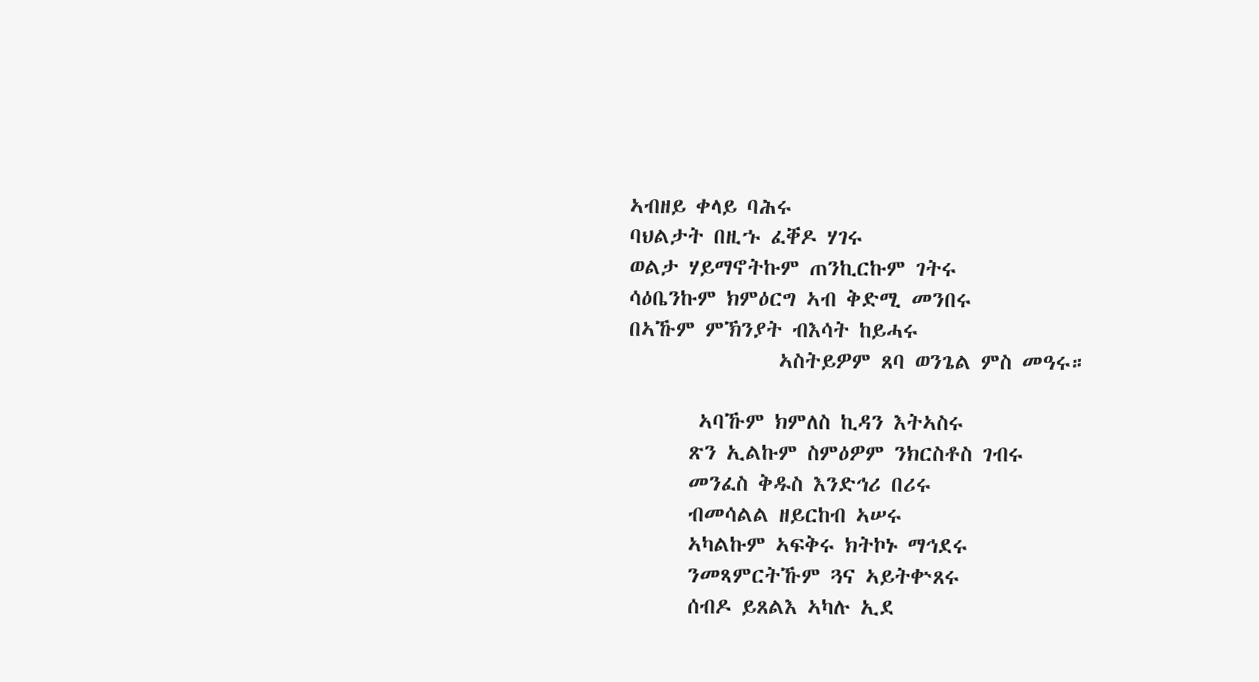ኣብዘይ ቀላይ ባሕሩ
ባህልታት በዚኁ ፈቐዶ ሃገሩ
ወልታ ሃይማኖትኩም ጠንኪርኩም ገትሩ
ሳዕቤንኩም ክምዕርግ ኣብ ቅድሚ መንበሩ
በኣኹም ምኽንያት ብእሳት ከይሓሩ
               ኣስትይዎም ጸባ ወንጌል ምስ መዓሩ።

       ኣባኹም ክምለስ ኪዳን እትኣስሩ
      ጽን ኢልኩም ስምዕዎም ንክርስቶስ ገብሩ
      መንፈስ ቅዱስ እንድኅሪ በሪሩ
      ብመሳልል ዘይርከብ ኣሠሩ
      ኣካልኩም ኣፍቅሩ ክትኮኑ ማኅደሩ
      ንመጻምርትኹም ጓና ኣይትቍጸሩ
      ሰብዶ ይጸልእ ኣካሉ ኢደ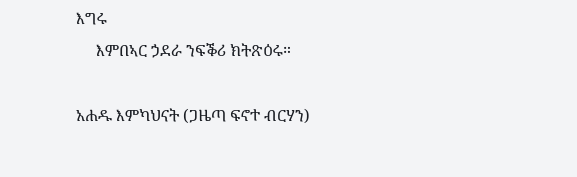እግሩ
     እምበኣር ኃደራ ንፍቕሪ ክትጽዕሩ።

አሐዱ እምካህናት (ጋዜጣ ፍኖተ ብርሃን)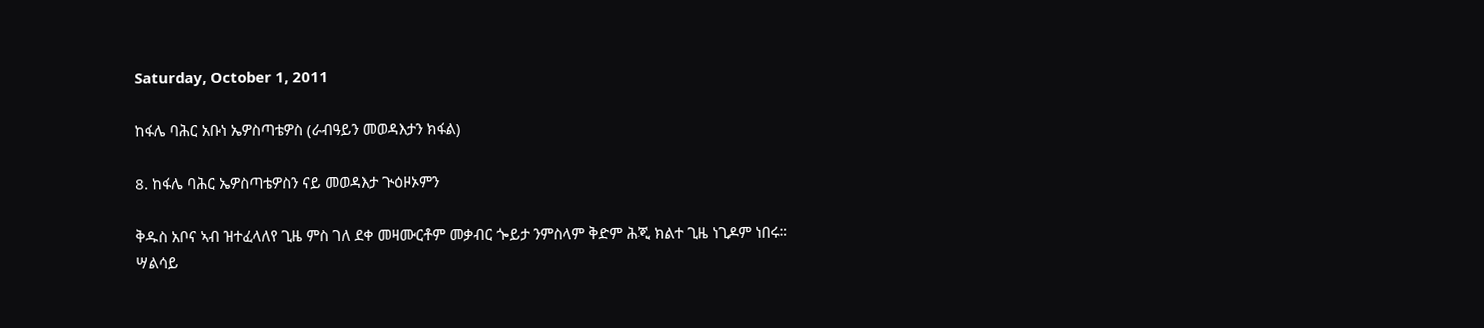Saturday, October 1, 2011

ከፋሌ ባሕር አቡነ ኤዎስጣቴዎስ (ራብዓይን መወዳእታን ክፋል)

8. ከፋሌ ባሕር ኤዎስጣቴዎስን ናይ መወዳእታ ጒዕዞኦምን

ቅዱስ አቦና ኣብ ዝተፈላለየ ጊዜ ምስ ገለ ደቀ መዛሙርቶም መቃብር ጐይታ ንምስላም ቅድም ሕጂ ክልተ ጊዜ ነጊዶም ነበሩ። ሣልሳይ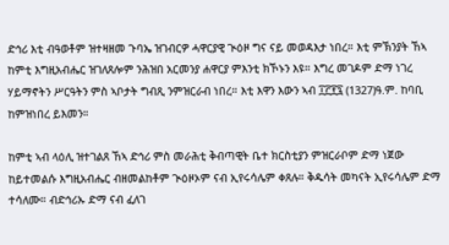ድኅሪ እቲ ብዓወቶም ዝተዛዘመ ጉባኤ ዝገብርዎ ሓዋርያዊ ጒዕዞ ግና ናይ መወዳእታ ነበረ። እቲ ምኽንያት ኸኣ ከምቲ እግዚአብሔር ዝገለጸሎም ንሕዝበ አርመንያ ሐዋርያ ምእንቲ ክኾኑን እዩ። እግረ መገዶም ድማ ነገረ ሃይማኖትን ሥርዓትን ምስ ኣቦታት ግብጺ ንምዝርራብ ነበረ። እቲ እዋን እውን ኣብ ፲፫፻፯ (1327)ዓ.ም. ከባቢ ከምዝነበረ ይእመን።

ከምቲ ኣብ ላዕሊ ዝተገልጸ ኸኣ ድኅሪ ምስ መራሕቲ ቅብጣዊት ቤተ ክርስቲያን ምዝርራቦም ድማ ነጀው ከይተመልሱ እግዚአብሔር ብዘመልከቶም ጒዕዞኦም ናብ ኢየሩሳሌም ቀጸሉ። ቅዱሳት መካናት ኢየሩሳሌም ድማ ተሳለሙ። ብድኅሪኡ ድማ ናብ ፈለገ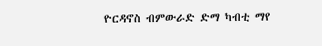ዮርዳኖስ ብምውራድ ድማ ካብቲ ማየ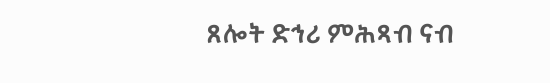ጸሎት ድኅሪ ምሕጻብ ናብ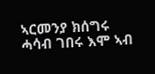ኣርመንያ ክሰግሩ ሓሳብ ገበሩ እሞ ኣብ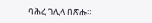ባሕረ ገሊላ በጽሑ።